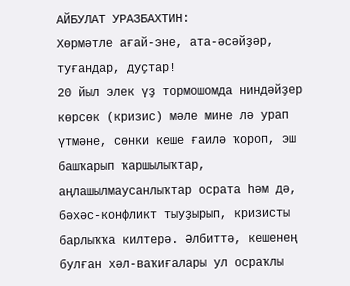АЙБУЛАТ УРАЗБАХТИН:
Хөрмәтле ағай-эне, ата-әсәйҙәр, туғандар, дуҫтар!
20 йыл элек үҙ тормошомда ниндәйҙер көрсөк (кризис) мәле мине лә урап үтмәне, сөнки кеше ғаилә ҡороп, эш башҡарып ҡаршылыҡтар, аңлашылмаусанлыҡтар осрата һәм дә, бәхәс-конфликт тыуҙырып, кризисты барлыҡҡа килтерә. Әлбиттә, кешенең булған хәл-ваҡиғалары ул осраҡлы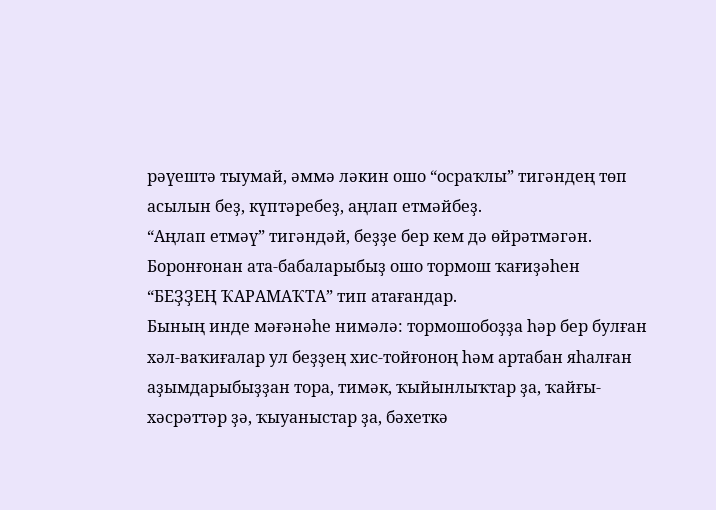рәүештә тыумай, әммә ләкин ошо “осраҡлы” тигәндең төп асылын беҙ, күптәребеҙ, аңлап етмәйбеҙ.
“Аңлап етмәү” тигәндәй, беҙҙе бер кем дә өйрәтмәгән. Боронғонан ата-бабаларыбыҙ ошо тормош ҡағиҙәһен “БЕҘҘЕҢ ҠАРАМАҠТА” тип атағандар.
Бының инде мәғәнәһе нимәлә: тормошобоҙҙа һәр бер булған хәл-ваҡиғалар ул беҙҙең хис-тойғоноң һәм артабан яһалған аҙымдарыбыҙҙан тора, тимәк, ҡыйынлыҡтар ҙа, ҡайғы-хәсрәттәр ҙә, ҡыуаныстар ҙа, бәхеткә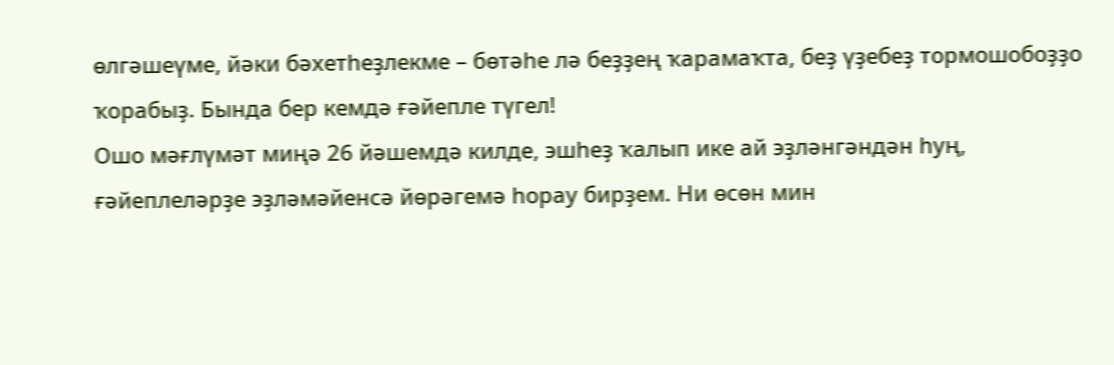өлгәшеүме, йәки бәхетһеҙлекме – бөтәһе лә беҙҙең ҡарамаҡта, беҙ үҙебеҙ тормошобоҙҙо ҡорабыҙ. Бында бер кемдә ғәйепле түгел!
Ошо мәғлүмәт миңә 26 йәшемдә килде, эшһеҙ ҡалып ике ай эҙләнгәндән һуң, ғәйеплеләрҙе эҙләмәйенсә йөрәгемә һорау бирҙем. Ни өсөн мин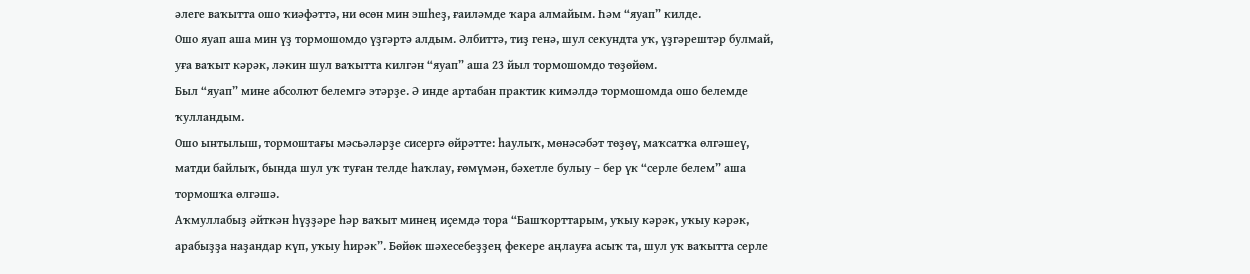әлеге ваҡытта ошо ҡиәфәттә, ни өсөн мин эшһеҙ, ғаиләмде ҡара алмайым. Һәм “яуап” килде.
Ошо яуап аша мин үҙ тормошомдо үҙгәртә алдым. Әлбиттә, тиҙ генә, шул секундта уҡ, үҙгәрештәр булмай, уға ваҡыт кәрәк, ләкин шул ваҡытта килгән “яуап” аша 23 йыл тормошомдо төҙөйөм.
Был “яуап” мине абсолют белемгә этәрҙе. Ә инде артабан практик кимәлдә тормошомда ошо белемде ҡулландым.
Ошо ынтылыш, тормоштағы мәсьәләрҙе сисергә өйрәтте: һаулыҡ, мөнәсәбәт төҙөү, маҡсатҡа өлгәшеү, матди байлыҡ, бында шул уҡ туған телде һаҡлау, ғөмүмән, бәхетле булыу – бер үк “серле белем” аша тормошҡа өлгәшә.
Аҡмуллабыҙ әйткән һүҙҙәре һәр ваҡыт минең иҫемдә тора “Башҡорттарым, уҡыу кәрәк, уҡыу кәрәк, арабыҙҙа наҙандар күп, уҡыу һирәк”. Бөйөк шәхесебеҙҙең фекере аңлауға асыҡ та, шул уҡ ваҡытта серле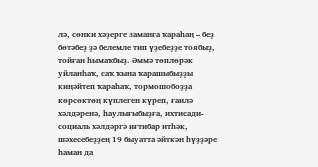лә, сөнки хәҙерге заманға ҡараһаң – беҙ бөтәбеҙ ҙә белемле тип үҙебеҙҙе тоябыҙ, тойған һымаҡбыҙ. Әммә төплөрәк уйланһаҡ, саҡ ҡына ҡарашыбыҙҙы киңәйтеп ҡараһаҡ, тормошобоҙҙа көрсөктөң күплеген күреп, ғаилә хәлдәренә, һаулығыбыҙға, ихтисади-социаль хәлдәргә иғтибар итһәк, шәхесебеҙҙең 19 быуатта әйткән һүҙҙәре һаман да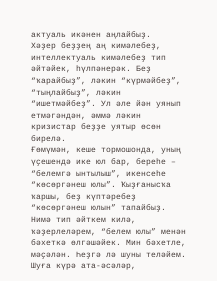актуаль икәнен аңлайбыҙ.
Хәҙер беҙҙең аң кимәлебеҙ, интеллектуаль кимәлебеҙ тип әйтәйек, һүлпәнерәк. Беҙ “ҡарайбыҙ”, ләкин “күрмәйбеҙ”, “тыңлайбыҙ”, ләкин “ишетмәйбеҙ”. Ул әле йән уянып етмәгәндән, әммә ләкин кризистар беҙҙе уятыр өсөн бирелә.
Ғөмүмән, кеше тормошонда, уның үҫешендә ике юл бар, береһе – “белемгә ынтылыш”, икенсеһе “көсөргәнеш юлы”. Ҡыҙғанысҡа ҡаршы, беҙ күптәребеҙ “көсөргәнеш юлын” тапайбыҙ.
Нимә тип әйткем килә, ҡәҙерлеләрем, “белем юлы” менән бәхеткә өлгәшәйек. Мин бәхетле, мәҫәлән. Һеҙгә лә шуны теләйем. Шуға күрә ата-әсәләр,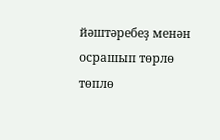йәштәребеҙ менән осрашып төрлө төплө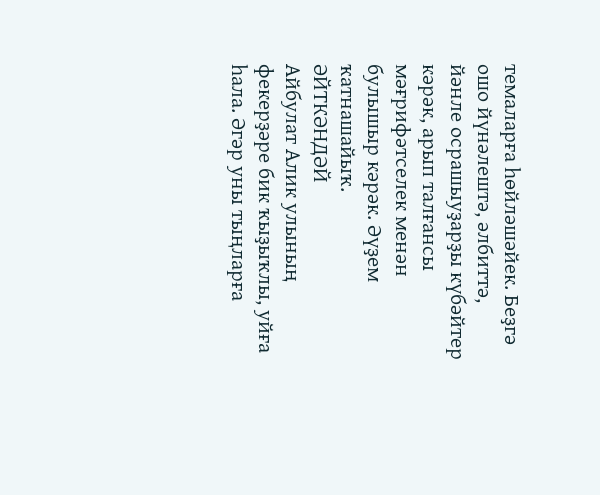темаларға һөйләшәйек. Беҙгә ошо йүнәлештә, әлбиттә, йәнле осрашыуҙарҙы күбәйтер кәрәк, арып талғансы мәғрифәтселек менән булышыр кәрәк. Әүҙем ҡатнашайыҡ.
ӘЙТКӘНДӘЙ
Айбулат Алик улының фекерҙәре бик ҡыҙыҡлы, уйға һала. Әгәр уны тыңларға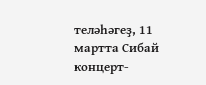теләһәгеҙ, 11 мартта Сибай концерт-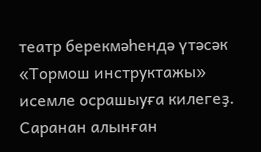театр берекмәһендә үтәсәк «Тормош инструктажы» исемле осрашыуға килегеҙ. Саранан алынған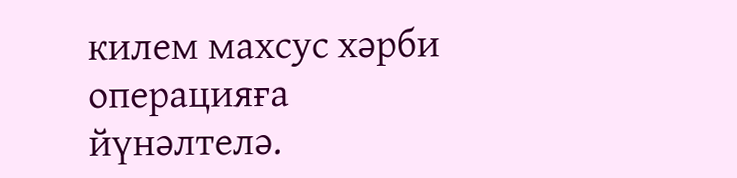килем махсус хәрби операцияға йүнәлтелә.